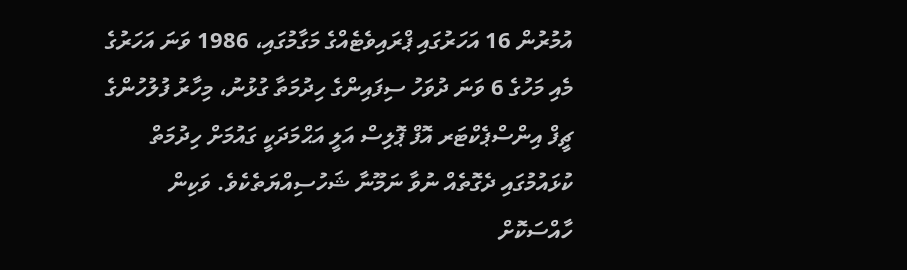އުމުރުން 16 އަހަރުގައި ޕްރައިވެޓެއްގެ މަގާމުގައި، 1986 ވަނަ އަހަރުގެ މެއި މަހުގެ 6 ވަނަ ދުވަހު ސިފައިންގެ ހިދުމަތާ ގުޅުނު، މިހާރު ފުލުހުންގެ ޗީފް އިންސްޕެކްޓަރ އޮފް ޕޮލިސް އަލީ އަޙްމަދަކީ ގައުމަށް ހިދުމަތް ކުޅައުމުގައި ދެގޮތެއް ނުވާ ނަމޫނާ ޝަހުސިއްޔަތެކެވެ. ވަކިން ހާއްސަކޮށް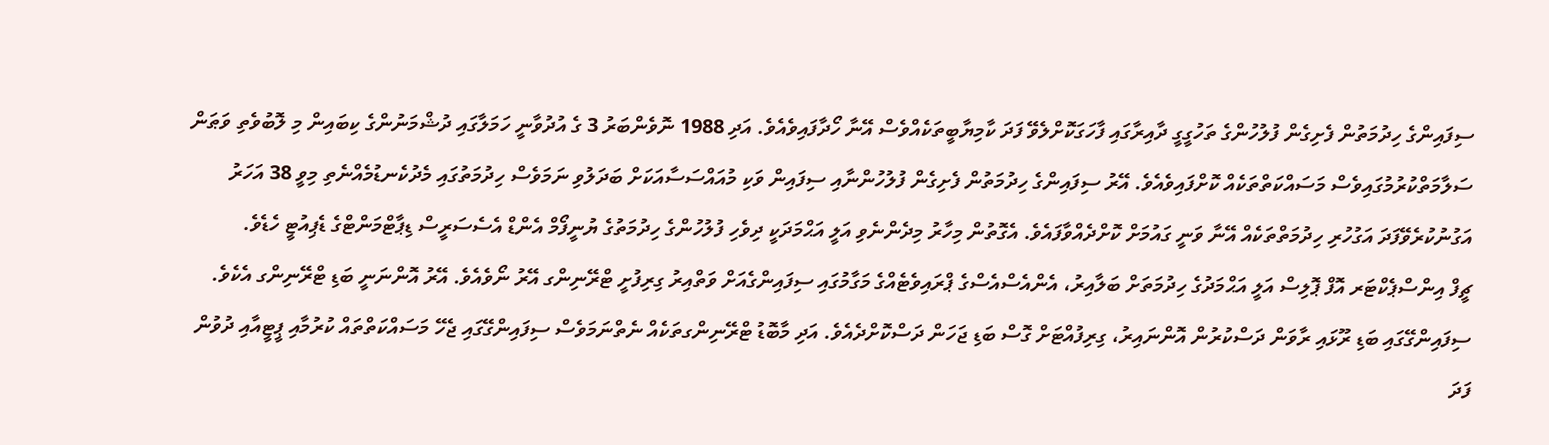ސިފައިންގެ ހިދުމަތުން ފެށިގެން ފުލުހުންގެ ތަހުގީގީ ދާއިރާގައި ފާހަގަކޮށްލެވޭ ފަދަ ކާމިޔާބީތަކެއްވެސް އޭނާ ހޯދާފައިވެއެވެ. އަދި 1988 ނޮވެންބަރު 3 ގެ އުދުވާނީ ހަމަލާގައި ދުޝްމަނުންގެ ކިބައިން މި ލޮބުވެތި ވަޠަން ސަލާމަތްކުރުމުގައިވެސް މަސައްކަތްތަކެއް ކޮށްފައިވެއެވެ. އޭރު ސިފައިންގެ ހިދުމަތުން ފެށިގެން ފުލުހުންނާއި ސިފައިން ވަކި މުއައްސަސާއަކަށް ބަދަލުވި ނަމަވެސް ހިދުމަތުގައި މެދުކެނޑުމެއްނެތި މިވީ 38 އަހަރު އަގުނުކުރެވޭފަދަ އަގުހުރި ހިދުމަތްތަކެއް އޭނާ ވަނީ ގައުމަށް ކޮށްދެއްވާފައެވެ. އެގޮތުން މިހާރު މިދެންނެވި އަލީ އަޙްމަދަކީ ދިވެހި ފުލުހުންގެ ހިދުމަތުގެ ޔުނީފޯމް އެންޑް އެސެސަރީސް ޑިޕާޓްމަންޓްގެ ޑެޕިއުޓީ ހެޑެވެ.
ޗީފް އިންސްޕެކްޓަރ އޮފް ޕޮލިސް އަލީ އަޙްމަދުގެ ހިދުމަތަށް ބަލާއިރު، އެންއެސްއެސްގެ ޕްރައިވެޓެއްގެ މަގާމުގައި ސިފައިންގެއަށް ވަތްއިރު ގިރިފުށީ ޓްރޭނިންގ އޭރު ނޯވެއެވެ. އޭރު އޮންނަނީ ބަޑި ޓްރޭނިންގ އެކެވެ. ސިފައިންގޭގައި ބަޑި ރޫޅައި ރާވަން ދަސްކުރުން އޮންނައިރު، ގިރިފުއްޓަށް ގޮސް ބަޑި ޖަހަން ދަސްކޮށްދެއެވެ. އަދި މާބޮޑު ޓްރޭނިންގތަކެއް ނެތްނަމަވެސް ސިފައިންގޭގައި ޖެހޭ މަސައްކަތްތައް ކުރުމާއި ޕީޓީއާއި ދުވުން ފަދަ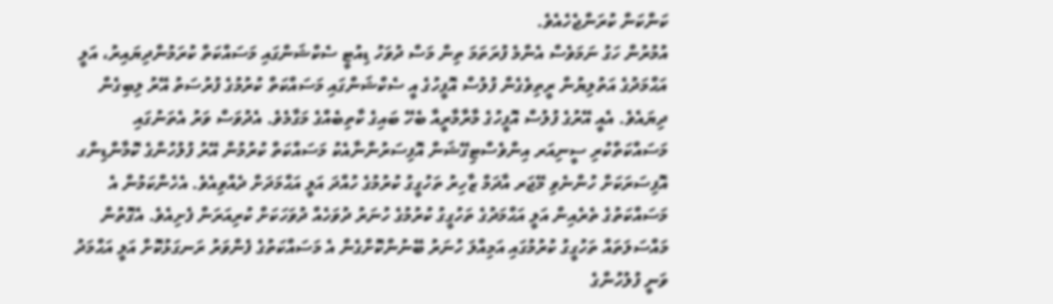ކަންކަން ކުރަންޖެހެއެވެ.
އުމުރުން ހަގު ނަމަވެސް އެންމެ ފުރަތަމަ ތިން މަސް ދުވަހު ޑިއުޓީ ސެކްޝަންގައި މަސައްކަތް ކުރަމުންދިޔައިރު، އަލީ އަޙްމަދުގެ އަތުލިޔުން ރީތިވެގެން ފުލުސް އޮފީހުގެ އީ ސެކްޝަންގައި މަސައްކަތް ކުރުމުގެ ފުރުސަތު އޭރު ލިބިގެން ދިޔައެވެ. އެއީ އޭރުގެ ފުލުސް އޮފީހުގެ މާރާމާރީއާ ބެހޭ ބައިގެ ކާތިބެއްގެ މަގާމެވެ. އެދުވަސް ވަރު އެތަނުގައި މަސައްކަތްކުރި ސީނިއަރ އިންވެސްޓިގޭޝަން އޮފިސަރުންނާއެކު މަސައްކަތް ކުރުމުން އޭރު ފުލުހުންގެ ކޮމާންޑިންގ އޮފިސަރަކަށް ހުންނެވި މޭޖަރ އާދަމް ޒާހިރު ތަހުގީގު ކުރުމުގެ ހުއްދަ އަލީ އަޙްމަދަށް ދެއްވިއެވެ. އެހެންކަމުން އެ މަސައްކަތުގެ ތެރެއިން އަލީ އަޙްމަދުގެ ތަހުގީގު ކުރުމުގެ ހުނަރު ދުވަހެއް ދުވަހަކަށް ކުރިއަރަން ފެށިއެވެ. އެގޮތުން މައްސަލަތައް ތަހުގީގު ކުރުމުގައި އަމިއްލަ ހުނަރު ބޭނުންކޮށްގެން އެ މަސައްކަތުގެ ފެންވަރު ރަނގަޅުކޮށް އަލީ އަޙްމަދު ވަނީ ފުލުހުންގެ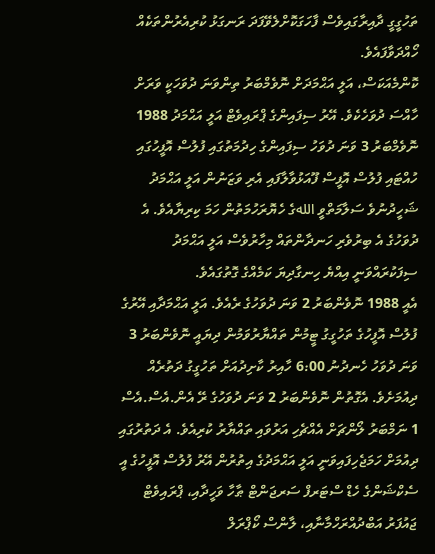ތަހުގީގީ ދާއިރާގައިވެސް ފާހަގަކޮށްލެވޭފަދަ ރަނގަޅު ކުރިއެރުންތަކެއް ހޯއްދަވާފައެވެ.
ކޮންމެއަކަސް، އަލީ އަޙްމަދަށް ނޮވެމްބަރު ތިންވަނަ ދުވަހަކީ ވަރަށް ހާއްސަ ދުވަހެކެވެ. އޭރު ސިފައިންގެ ޕްރައިވެޓް އަލީ އަޙްމަދު 1988 ނޮވެމްބަރު 3 ވަނަ ދުވަހު ސިފައިންގެ ހިދުމަތުގައި ފުލުސް އޮފީހުގައި ހުއްޓައި ފުލުސް އޮފީސް ފޫއަޅުވާލާފައި އެރި ވަޒަނުން އަލީ އަޙްމަދު ޝަހީދުނުވެ ސަލާމަތްވީ اللهގެ ހެޔޮރަހުމަތުން ހަމަ ކިރިޔާއެވެ. އެ ދުވަހުގެ އެ ބިރުވެރި ހަނދާންތައް މިހާރުވެސް އަލީ އަޙްމަދު ސިފަކުރައްވަނީ އިއްޔެ ހިނގާދިޔަ ކަމެއްގެ ގޮތުގައެވެ.
އެއީ 1988 ނޮވެންބަރު 2 ވަނަ ދުވަހުގެ ރެއެވެ. އަލީ އަޙްމަދާއި އޭރުގެ ފުލުސް އޮފީހުގެ ތަހުގީގު ޓީމުން ތައްޔާރުވަމުން ދިޔައީ ނޮވެންބަރު 3 ވަނަ ދުވަހު ހެނދުނު 6:00 ހާއިރު ކާށިދުއަށް ތަހުގީގު ދަތުރެއް ދިއުމަށެވެ. އެގޮތުން ނޮވެންބަރު 2 ވަނަ ދުވަހުގެ ރޭ އެން.އެސް.އެސް 1 ނަމްބަރު ލޯންޗަށް އެއްޗެހި އަރުވައި ތައްޔާރު ކުރިއެވެ. އެ ދަތުރުގައި ދިއުމަށް ހަމަޖެހިފައިވަނީ އަލީ އަޙްމަދުގެ އިތުރުން އޭރު ފުލުސް އޮފީހުގެ އީ ސެކްޝަންގެ ހެޑް ސްޓަރފް ސަރޖަންޓް ޠާހާ ވަހީދާއި، ޕްރައިވެޓް ޖައުފަރު އަބްދުއްރަހްމާނާއި، ލާންސް ކޯޕްރަލް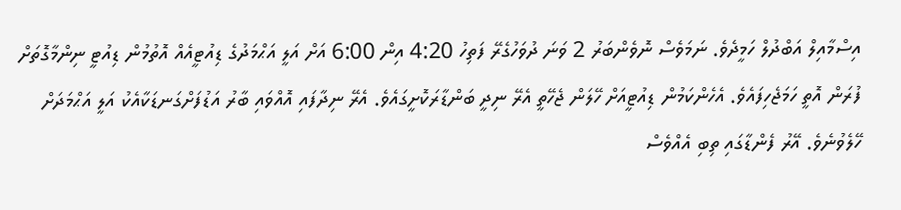އިސްމާއިލް އަބްދުލް ހަމީދެވެ. ނަމަވެސް ނޮވެންބަރު 2 ވަނަ ދުވަހުގެރޭ ފަތިހު 4:20 އިން 6:00 އަށް އަލީ އަޙްމަދުގެ ޑިއުޓީއެއް އޮތުމުން ޑިއުޓީ ނިންމާގޮތަށް ފުރަން އޮތީ ހަމަޖެހިފައެވެ. އެހެންކަމުން ޑިއުޓީއަށް ހޭލަން ޖެހޭތީ އެރޭ ނިދީ ބަންޑާރަކޮށީގައެވެ. އެރޭ ނިދާފައި އޮއްވައި ބާރު އަޑުފަށްގަނޑަކާއެކު އަލީ އަޙްމަދަށް ހޭލެވުނެވެ. އޭރު ފެންޑާގައި ތިބި އެއްވެސް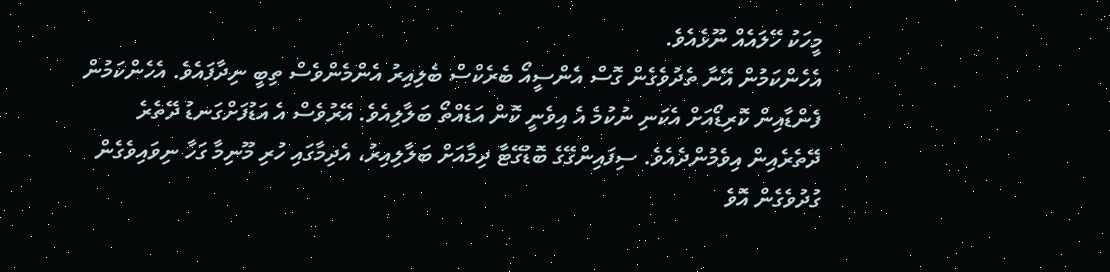މީހަކު ހޭލައެއް ނޫޅެއެވެ.
އެހެންކަމުން އޭނާ ތެދުވެގެން ގޮސް އެންސީއޯ ބެރެކްސް ބެލިއިރު އެންމެންވެސް ތިބީ ނިދާފައެވެ. އެހެންކަމުން ފެންޑާއިން ކޮރިޑޯއަށް އެކަނި ނުކުމެ އެ އިވެނީ ކޮން އަޑެއްތޯ ބަލާލިއެވެ. އޭރުވެސް އެ އަޑުފަށްގަނޑު ދޭތެރެ ދޭތެރެއިން އިވެމުންދެއެވެ. ސިފައިންގޭގެ ބޮޑުގޭޓާ ދިމާއަށް ބަލާލިއިރު، އެދިމާގައި ހުރި މޫނިމާ ގަހާ ނިވައިވެގެން ގުދުވެގެން އޮވެ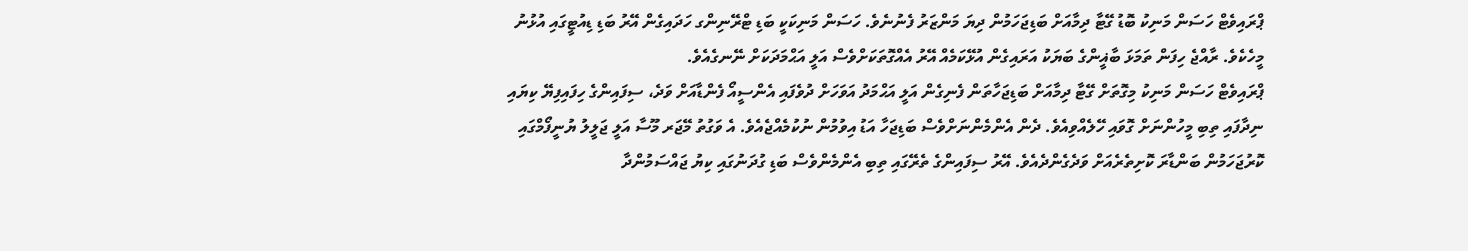ޕްރައިވެޓް ހަސަން މަނިކު ބޮޑު ގޭޓާ ދިމާއަށް ބަޑިޖަހަމުން ދިޔަ މަންޒަރު ފެނުނެވެ. ހަސަން މަނިކަކީ ބަޑި ޓްރޭނިންގ ހަދައިގެން އޭރު ބަޑި ޑިއުޓީގައި އުޅުނު މީހެކެވެ. ރާއްޖެ ހިފަން ތަމަޅަ ބާޣީންގެ ބަޔަކު އަރައިގެން އުޅޭކަމެއް އޭރު އެއްގޮތަކަށްވެސް އަލީ އަޙްމަދަކަށް ނޭނގެއެވެ.
ޕްރައިވެޓް ހަސަން މަނިކު މިގޮތަށް ގޭޓާ ދިމާއަށް ބަޑިޖަހާތަން ފެނިގެން އަލީ އަޙްމަދު އަވަހަށް ދުވެފައި އެންސީއޯ ފެންޑާއަށް ވަދެ، ސިފައިންގެ ހިފައިފިޔޭ ކިޔައި ނިދާފައި ތިބި މީހުންނަށް ގޮވައި ހޭލެއްވިއެވެ. ދެން އެންމެންނަށްވެސް ބަޑިޖަހާ އަޑު އިވުމުން ނުކުމެއްޖެއެވެ. އެ ވަގުތު މޭޖަރ މޫސާ އަލީ ޖަލީލު ޔުނީފޯމްގައި ކޮރުޖަހަމުން ބަންޑާރަ ކޮށިތެރެއަށް ވަދެގެންދެއެވެ. އޭރު ސިފައިންގެ ތެރޭގައި ތިބި އެންމެންވެސް ބަޑި ގުދަނުގައި ކިޔު ޖައްސަމުންދާ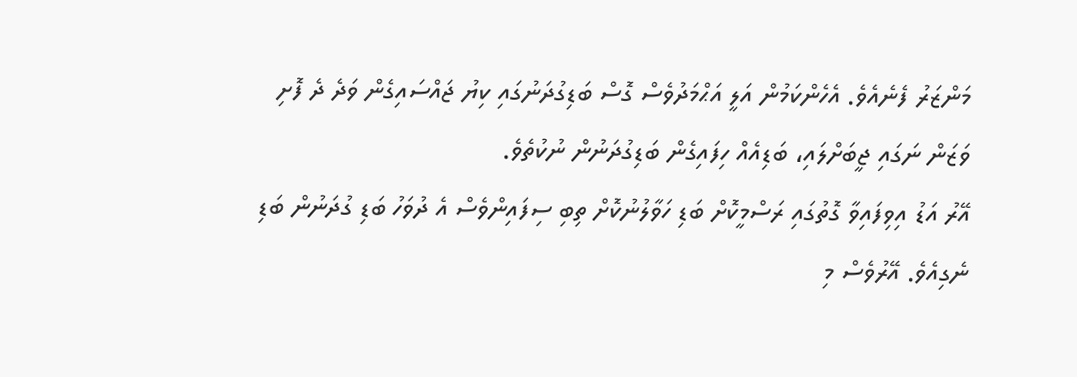މަންޒަރު ފެނެއެވެ. އެހެންކަމުން އަލީ އަޙްމަދުވެސް ގޮސް ބަޑިގުދަނުގައި ކިޔު ޖައްސައިގެން ވަދެ ދެ ފޮށި ވަޒަން ނަގައި ޖީބަށްލައި، ބަޑިއެއް ހިފައިގެން ބަޑިގުދަނުން ނުކުތެވެ.
އޭރު އަޑު އިވިފައިވާ ގޮތުގައި ރަސްމީކޮށް ބަޑި ހަވާލުނުކޮށް ތިބި ސިފައިންވެސް އެ ދުވަހު ބަޑި ގުދަނުން ބަޑި ނެގިއެވެ. އޭރުވެސް މި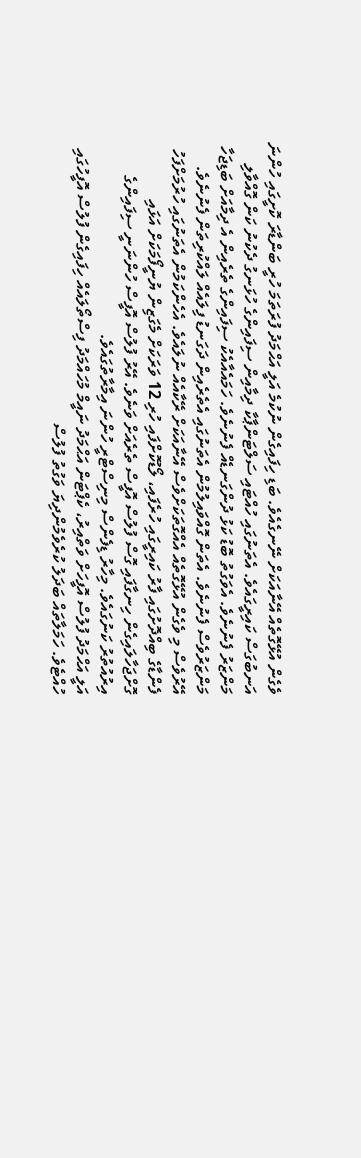ވެގެން އުޅޭގޮތެއް އޭނާއަކަށް ނޭނގެއެވެ. ބަޑި ހިފައިގެން ނުކުމެ އަލީ އަޙްމަދު ފުރަތަމަ ހުރީ ބަންޑާރަ ކޮށީގައި ހުންނަ އަނބުގަސް ކައިރީގައެވެ. އެތަނުގައި ހުއްޓައި ސަލްޓަންޕާކާ ދިމާއިން ސިފައިންގެ ހުޅަނގު ދެކުނު ކަން ގޮއްވާލި މަންޒަރު ފެނުނެވެ. އެވަގުތު ބޮޑު ކަޅު ދުންގަނޑެއް ފެނުނެވެ. ހަމައެއާއެކު ސިފައިންގެ ތެރެއިން އެ ދިމާއަށް ބަޑިޖަހާ މަންޒަރުވެސް ފެނުނެވެ. އެތަން ގޮއްވައިލުމުން އެތަނުގައި އެތެރެއިން ދަގަނޑު ފިލައެއް ލައްކުރިތަން ފެނުނެވެ. އޭރުވެސް މި ވެގެން އުޅޭގޮތެއް އެއްގޮތަކަށްވެސް އޭނާއަކަށް ރޭކާއެއް ނުލައެވެ. އެހެންކަމުން އެތަނުގައި ހުރުމަށްފަހު ފެންޑާގެ ބިއްދޮށުގައި ފާރު ކައިރީގައި ހުރެފައި، ލޯޑުކޮށްފައި ހުރި 12 ވަރަކަށް މެގަޒިން ޔުނީފޯމަކަށް އަޅައި ގޮށްޖަހާލައިގެން ހިނގާފައި ގޮސް ފުލުސް އޮފީސް ތެރެއަށް ވަނެވެ. އޭރު ފުލުސް އޮފީސް ހުންނަނީ ސިފައިންގެ އިރުއުތުރު ކަނުގައެވެ. މިހާރު ޑިފެންސް މިނިސްޓްރީ ހުންނަ އިމާރާތުގައެވެ.
އަލީ އަޙްމަދު ފުލުސް އޮފީހަށް ވަތްއިރު، ކެޕްޓަން އަޙްމަދު ނައީމް މުހައްމަދު ފިސްތޯލައެއް ހިފައިގެން ފުލުސް އޮފީހުގައި ހުއްޓެވެ. ހަމަލާތައް ބަދަލު ކުރެވެމުންދިޔަ ވަގުތު ފުލުސް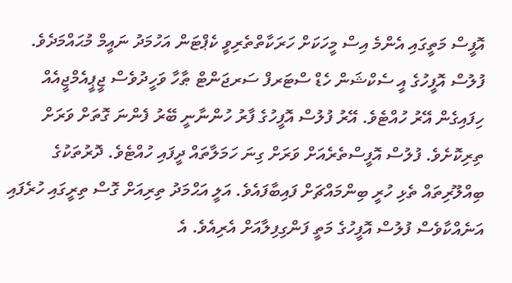އޮފީސް މަތީގައި އެންމެ އިސް މީހަކަށް ހަރަކާތްތެރިވީ ކެޕްޓަން އަހުމަދު ނައީމް މުޙައްމަދެވެ. ފުލުސް އޮފީހުގެ އީ ސެކްޝަން ހެޑް ސްޓަރފް ސަރޖަންޓް ޠާހާ ވަހީދުވެސް ޖީޕީއެމްޖީއެއް ހިފައިގެން އޭރު ހުއްޓެވެ. އޭރު ފުލުސް އޮފީހުގެ ފާރު ހުންނާނީ ބޭރު ފެންނަ ގޮތަށް ވަރަށް ތިރިކޮށެވެ. ފުލުސް އޮފީސްތެރެއަށް ވަރަށް ގިނަ ހަމަލާތައް ދީފައި ހުއްޓެވެ. ދޮރުތަކުގެ ބިއްލޫރިތައް ތެޅި ހުރީ ބިންމައްޗަށް ފައިބާފައެވެ. އަލީ އަޙްމަދު ތިރިއަށް ގޮސް ތިރީގައި ހުރެފައި އަނެއްކާވެސް ފުލުސް އޮފީހުގެ މަތީ ފަންގިފިލާއަށް އެރިއެވެ. އެ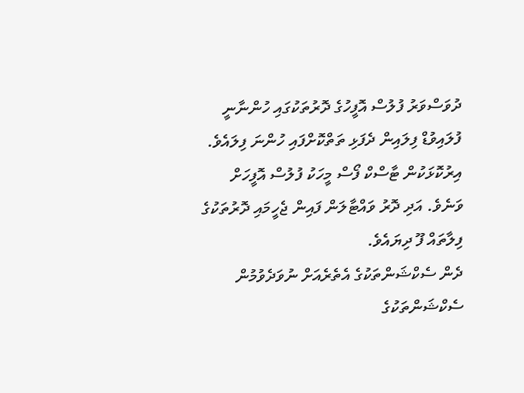ދުވަސްވަރު ފުލުސް އޮފީހުގެ ދޮރުތަކުގައި ހުންނާނީ ފުލައިވުޑް ފިލައިން ދެފަޅި ތަތްކޮށްފައި ހުންނަ ފިލައެވެ. އިރުކޮޅަކުން ޓާސްކް ފޯސް މީހަކު ފުލުސް އޮފީހަށް ވަނެވެ. އަދި ދޮރު ވައްޓާލަން ފައިން ޖެހީމައި ދޮރުތަކުގެ ފިލާތައް ފޫ ދިޔައެވެ.
ދެން ސެކްޝަންތަކުގެ އެތެރެއަށް ނުވަދެވުމުން ސެކްޝަންތަކުގެ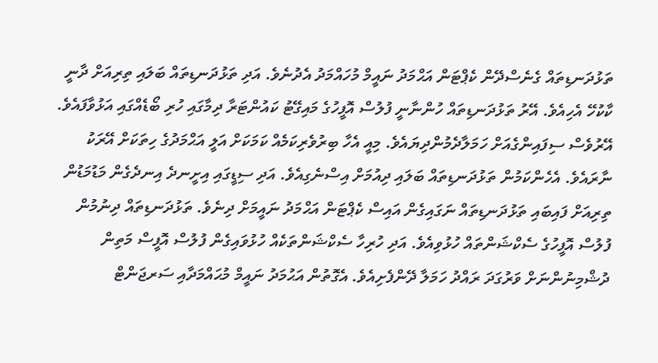ތަޅުދަނޑިތައް ގެނެސްދޭން ކެޕްޓަން އަޙްމަދު ނައީމް މުހައްމަދު އެދުނެވެ. އަދި ތަޅުދަނޑިތައް ބަލައި ތިރިއަށް ދާނީ ކާކުހޭ އެހިއެވެ. އޭރު ތަޅުދަނޑިތައް ހުންނާނީ ފުލުސް އޮފީހުގެ މައިގޭޓު ކައުންޓަރާ ދިމާގައި ހުރި ބޯޑެއްގައި އަޅުވާފައެވެ. އޭރުވެސް ސިފައިންގެއަށް ހަމަލާދެމުންދިޔައެވެ. މިއީ އެހާ ބިރުވެރިކަމެއް ކަމަކަށް އަލީ އަޙްމަދުގެ ހިތަކަށް އޭރަކު ނާރައެވެ. އެހެންކަމުން ތަޅުދަނޑިތައް ބަލައި ދިއުމަށް އިސްނެގިއެވެ. އަދި ސިޑީގައި އިށީނދެ އިނދެގެން މަޑުމަޑުން ތިރިއަށް ފައިބައި ތަޅުދަނޑިތައް ނަގައިގެން އައިސް ކެޕްޓަން އަޙްމަދު ނައީމަށް ދިނެވެ. ތަޅުދަނޑިތައް ދިނުމުން ފުލުސް އޮފީހުގެ ސެކްޝަންތައް ހުޅުވިއެވެ. އަދި ހުރިހާ ސެކްޝަންތަކެއް ހުޅުވައިގެން ފުލުސް އޮފީސް މަތިން ދުޝްމިނުންނަށް ވަރުގަދަ ރައްދު ހަމަލާ ދޭންފެށިއެވެ. އެގޮތުން އަޙުމަދު ނައީމް މުޙައްމަދާއި ސަރޖަންޓް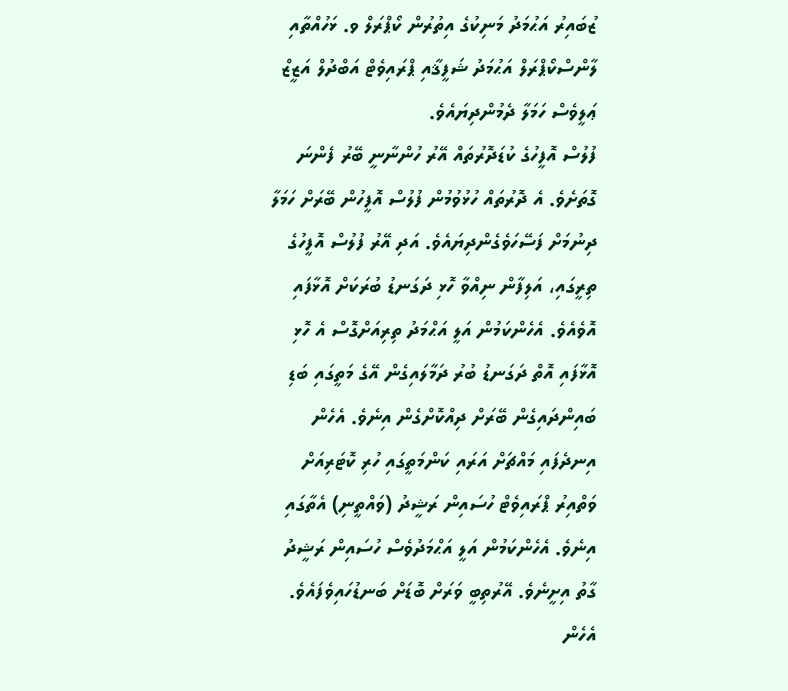ޒުބައިރު އަޙުމަދު މަނިކުގެ އިތުރުން ކޯޕްރަލް ވ. ޅަހުއްތާއި ލާންސްކޯޕްރަލް އަޙުމަދު ޝަފީޤާއި ޕްރައިވެޓް އަބްދުލް އަޒީޒް ޢަލީވެސް ހަމަލާ ދެމުންދިޔައެވެ.
ފުލުސް އޮފީހުގެ ކުޑަދޮރުތައް އޭރު ހުންނާނީ ބޭރު ފެންނަ ގޮތަށެވެ. އެ ދޮރުތައް ހުޅުވުމުން ފުލުސް އޮފީހުން ބޭރަށް ހަމަލާ ދިނުމަށް ފަސޭހަވެގެންދިޔައެވެ. އަދި އޭރު ފުލުސް އޮފީހުގެ ތިރީގައި، އަލިފާން ނިއްވާ ހޮޅި ދަގަނޑު ބުރަކަށް އޮޅާފައި އޮވެއެވެ. އެހެންކަމުން އަލީ އަޙްމަދު ތިރިއަށްގޮސް އެ ހޮޅި އޮޅާފައި އޮތް ދަގަނޑު ބުރު ދަމާލައިގެން އޭގެ މަތީގައި ބަޑި ބައިންދައިގެން ބޭރަށް ދިއްކޮށްގެން އިނެވެ. އެހެން އިނދެފައި މައްޗަށް އަރައި ކަންމަތީގައި ހުރި ކޮޓަރިއަށް ވަތްއިރު ޕްރައިވެޓް ހުސައިން ރަޝީދު (ވައްތީނި) އެތާގައި އިނެވެ. އެހެންކަމުން އަލީ އަޙްމަދުވެސް ހުސައިން ރަޝީދު ގާތު އިށީނެވެ. އޭރުތިބީ ވަރަށް ބޮޑަށް ބަނޑުހައިވެފައެވެ. އެހެން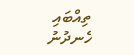ތިއްބައި ހެނދުނު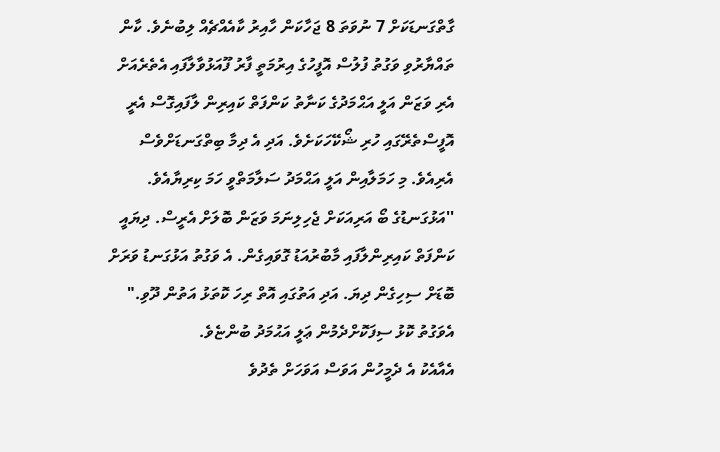ގާތްގަނޑަކަށް 7 ނުވަތަ 8 ޖަހާކަން ހާއިރު ކާއެއްޗެއް ލިބުނެވެ. ކާން ތައްޔާރުވި ވަގުތު ފުލުސް އޮފީހުގެ އިރުމަތީ ފާރު ފޫއަޅުވާލާފައި އެތެރެއަށް އެރި ވަޒަން އަލީ އަޙްމަދުގެ ކަނާތު ކަންފަތް ކައިރިން ލާފައިގޮސް އެރީ އޮފީސްތެރޭގައި ހުރި ޝޯކޭހަކަށެވެ. އަދި އެ ދިމާ ބިތްގަނޑަށްވެސް އެރިއެވެ. މި ހަމަލާއިން އަލީ އަޙްމަދު ސަލާމަތްވީ ހަމަ ކިރިޔާއެވެ.
''އަޅުގަނޑުގެ ބޯ އަރިއަކަށް ޖެހިލިނަމަ ވަޒަން ބޮލަށް އެރީސް. ދިޔައީ ކަންފަތް ކައިރިންލާފައި މާބުރުއަޑު ގޮވައިގެން. އެ ވަގުތު އަޅުގަނޑު ވަރަށް ބޮޑަށް ސިހިގެން ދިޔަ. އަދި އަތުގައި އޮތް ރިހަ ކޮތަޅު އަތުން ދޫވި." އެވަގުތު ކޮޅު ސިފަކޮށްދެމުން ޢަލީ އަޙުމަދު ބުންޏެވެ.
އެއާއެކު އެ ދެމީހުން އަވަސް އަވަހަށް ތެދުވެ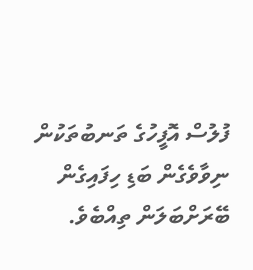ފުލުސް އޮފީހުގެ ތަނބުތަކުން ނިވާވެގެން ބަޑި ހިފައިގެން ބޭރަށްބަލަން ތިއްބެވެ.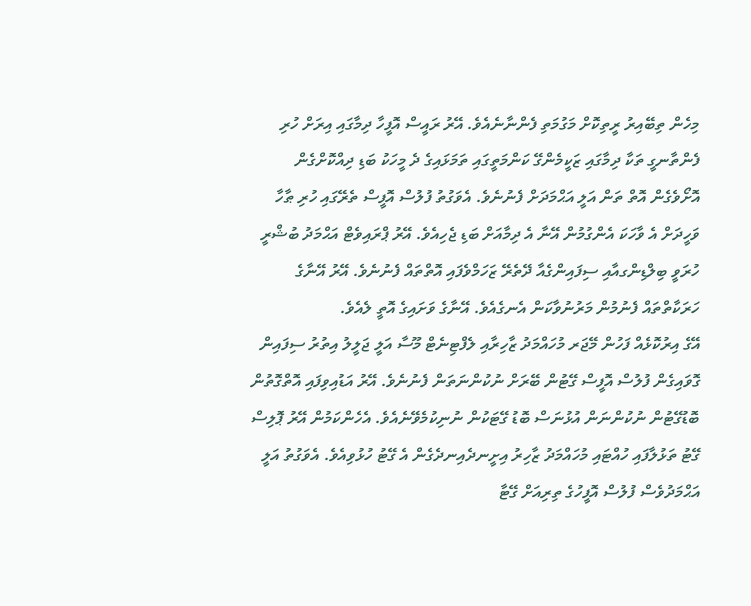މިހެން ތިބޭއިރު ރީތިކޮށް މަގުމަތި ފެންނާނެއެވެ. އޭރު ރައީސް އޮފީހާ ދިމާގައި އިރަށް ހުރި ފެންތާނގީ ތަކާ ދިމާގައި ޒަކީމެންގޭ ކަންމަތީގައި ތަމަޅައިގެ ދެ މީހަކު ބަޑި ދިއްކޮށްގެން އޮށޯވެގެން އޮތް ތަން އަލީ އަޙްމަދަށް ފެނުނެވެ. އެވަގުތު ފުލުސް އޮފީސް ތެރޭގައި ހުރި ޠާހާ ވަހީދަށް އެ ވާހަކަ އެންގުމުން އޭނާ އެ ދިމާއަށް ބަޑި ޖެހިއެވެ. އޭރު ޕްރައިވެޓް އަޙްމަދު ބުޝްރީ ހުރަވީ ބިލްޑިންގއާއި ސިފައިންގެއާ ދޭތެރޭ ޒަހަމްވެފައި އޮތްތައް ފެނުނެވެ. އޭރު އޭނާގެ ހަރަކާތްތައް ފެނުމުން މަރުނުވާކަން އެނގެއެވެ. އޭނާގެ ވަށައިގެ އޮތީ ލެއެވެ.
އޭގެ އިރުކޮޅެއް ފަހުން މޭޖަރ މުހައްމަދު ޒާހިރާއި ލެފްޓިނެޓް މޫސާ އަލީ ޖަލީލު އިތުރު ސިފައިން ގޮވައިގެން ފުލުސް އޮފީސް ގޭޓުން ބޭރަށް ނުކުންނަތަން ފެނުނެވެ. އޭރު އަޑުއިވިފައި އޮތްގޮތުން ބޮޑުގޭޓުން ނުކުންނަން އުޅުނަސް ބޮޑު ގޭޓަކުން ނުނިކުމެވޭނެއެވެ. އެހެންކަމުން އޭރު ޕޮލިސް ގޭޓު ތަޅުލާފައި ހުއްޓައި މުހައްމަދު ޒާހިރު އިށީނދެއިނދެގެން އެ ގޭޓު ހުޅުވިއެވެ. އެވަގުތު އަލީ އަޙްމަދުވެސް ފުލުސް އޮފީހުގެ ތިރިއަށް ގޭޓާ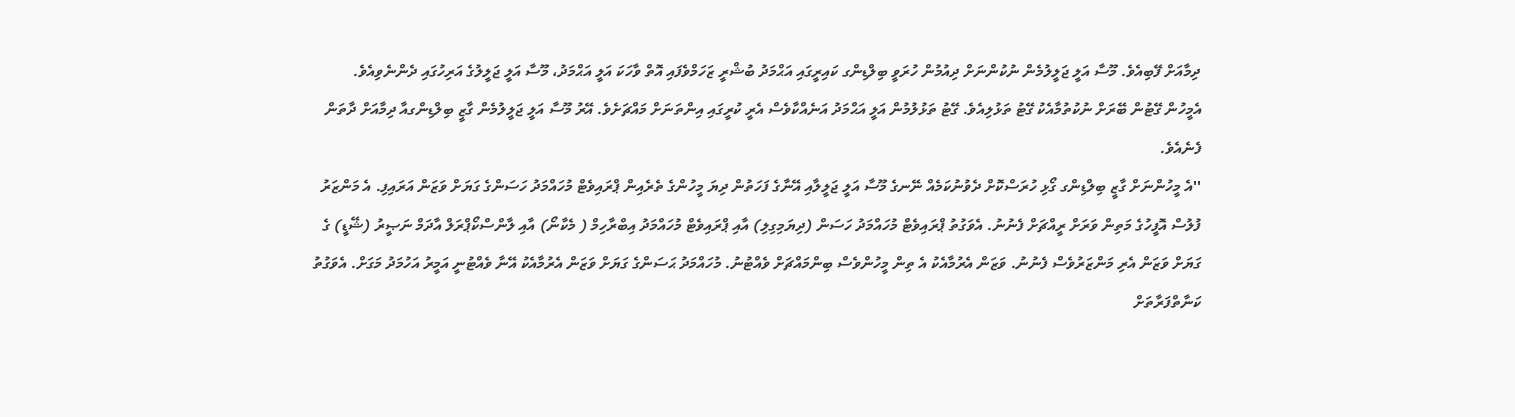ދިމާއަށް ފޭބިއެވެ. މޫސާ އަލީ ޖަލީލުމެން ނުކުންނަށް ދިއުމުން ހުރަވީ ބިލްޑިންގ ކައިރީގައި އަޙްމަދު ބުޝްރީ ޒަހަމްވެފައި އޮތް ވާހަކަ އަލީ އަޙްމަދު، މޫސާ އަލީ ޖަލީލުގެ އަރިހުގައި ދެންނެވިއެވެ.
އެމީހުން ގޭޓުން ބޭރަށް ނުކުތުމާއެކު ގޭޓު ތަޅުލިއެވެ. ގޭޓު ތަޅުލުމުން އަލީ އަޙްމަދު އަނެއްކާވެސް އެރީ ކުރީގައި އިންތަނަށް މައްޗަށެވެ. އޭރު މޫސާ އަލީ ޖަލީލުމެން ގާޒީ ބިލްޑިންގއާ ދިމާއަށް ދާތަން ފެނެއެވެ.
''އެ މީހުންނަށް ގާޒީ ބިލްޑިންގ ގޯޅި ހުރަސްކޮށް ދެވުނުކަމެއް ނޭނގެ މޫސާ އަލީ ޖަލީލާއި އޭނާގެ ފަހަތުން ދިޔަ މީހުންގެ ތެރެއިން ޕްރައިވެޓް މުހައްމަދު ހަސަންގެ ގަޔަށް ވަޒަން އަރައިފި. އެ މަންޒަރު ފުލުސް އޮފީހުގެ މަތިން ވަރަށް ރީއްޗަށް ފެނުނު. އެވަގުތު ޕްރައިވެޓް މުހައްމަދު ހަސަން (ދިޔަމިގިލި) އާއި ޕްރައިވެޓް މުހައްމަދު އިބްރާހިމް ( މެކާނޯ) އާއި ލާންސްކޯޕްރަލް އާދަމް ނަޞީރު (ޝޭޑީ) ގެ ގަޔަށް ވަޒަން އެރި މަންޒަރުވެސް ފެނުނު. ވަޒަން އެރުމާއެކު އެ ތިން މީހުންވެސް ބިންމައްޗަށް ވެއްޓުނު. މުހައްމަދު ޙަސަންގެ ގަޔަށް ވަޒަން އެރުމާއެކު އޭނާ ވެއްޓުނީ އަމީރު އަހުމަދު މަގަށް. އެވަގުތު ކަނާތްފަރާތަށް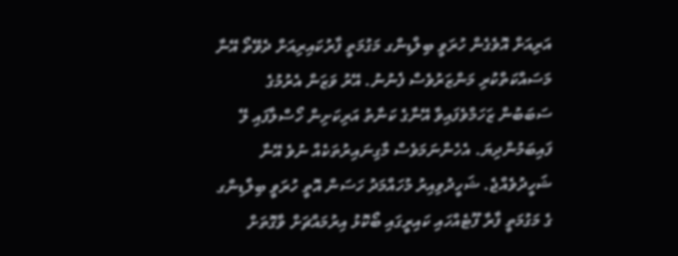އަރިއަށް އޮވެގެން ހުރަވީ ބިލްޑިންގ މަގުމަތީ ފާރުކައިރިއަށް ދެވޭތޯ އޭނާ މަސައްކަތްކުރި މަންޒަރުވެސް ފެނުނު. އޭރު ވަޒަން އެރުމުގެ ސަބަބުން ޒަހަމްވެފައިވާ އޭނާގެ ކަނާތު އަރިކަށިން ހޯސްލާފައި ލޭ ފައިބަމުންދިޔަ. އެހެންނަމަވެސް މާގިނައިރުތަކެއް ނުވެ އޭނާ ޝަހީދުވެއްޖެ. ޝަހީދުވިއިރު މުހައްމަދު ހަސަން އޮތީ ހުރަވީ ބިލްޑިންގ ގެ މަގުމަތީ ފާރާ ފޫޓެއްހައި ކައިރީގައި ބޯކޮޅު އިރުމައްޗަށް ވާގޮތަށް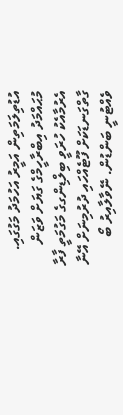އުޑުތިލަމަތިން އަމީރު އަހުމަދު މަގުގައި. މުޙައްމަދު އިބްރާހީމްގެ ގަޔަށް ވަޒަން އެރުމާއެކު ހުރަވީ ބިލްޑިންގގެ މަގުމަތީ ފާރާ ގާތްގަނޑަކަށް ފޫޓެއްހައި ދުރުމިނަށް އޭނާ ވެއްޓުނީ ބަންޑުން. ނޭވާލާއިރު ބޯ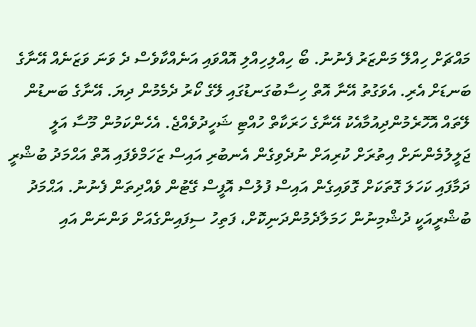މައްޗަށް ހިއްލޭ މަންޒަރު ފެނުނު. ބޯ ހިއްލިހިއްލި އޮއްވައި އަނެއްކާވެސް ދެ ވަނަ ވަޒަނެއް އޭނާގެ ބަނޑަށް އެރި. އެވަގުތު އޭނާ އޮތް ހިސާބުގަނޑުގައި ލޭގެ ކޯރު ދެމެމުން ދިޔަ. އޭނާގެ ބަނޑުން ލޭތައް އޮހޮރެމުންދިއުމާއެކު އޭނާގެ ހަރަކާތް ހުއްޓި ޝަހީދުވެއްޖެ. އެހެންކަމުން މޫސާ އަލީ ޖަލީލުމެންނަށް އިތުރަށް ކުރިއަށް ނުދެވިގެން އެނބުރި އައިސް ޒަހަމްވެފައި އޮތް އަޙްމަދު ބުޝްރީ ދަމާފައި ކަހަލަ ގޮތަކަށް ގޮވައިގެން އައިސް ފުލުސް އޮފީސް ގޭޓުން ވެއްދިތަން ފެނުނު. އަޙްމަދު ބުޝްރީއަކީ ދުޝްމިނުން ހަމަލާދެމުންދަނިކޮށް، ފަތިހު ސިފައިންގެއަށް ވަންނަން އައި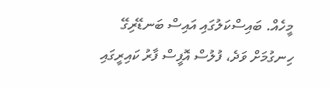މީހެއް. ބައިސްކަލުގައި އައިސް ބަނޑޭރިގޭ ހިނގުމަށް ވަދެ، ފުލުސް އޮފީސް ފާރު ކައިރީގައި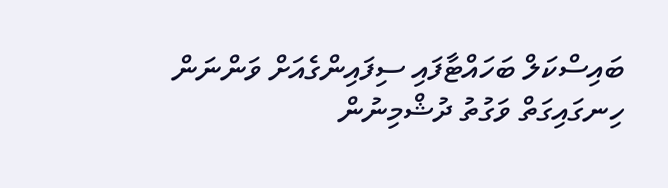ބައިސްކަލް ބަހައްޓާފައި ސިފައިންގެއަށް ވަންނަން ހިނގައިގަތް ވަގުތު ދުޝްމިނުން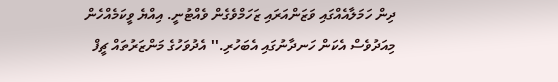ދިން ހަމަލާއެއްގައި ވަޒަންއަރައި ޒަހަމްވެގެން ވެއްޓުނީ. އިއްޔެ ވީކަމެއްހެން މިއަދުވެސް އެކަން ހަނދާނުގައި އެބަހުރި.'' އެދުވަހުގެ މަންޒަރުތައް ޗީފް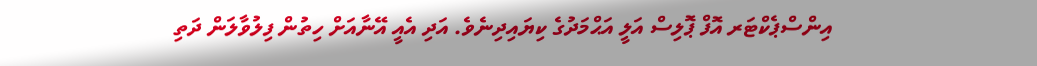އިންސްޕެކްޓަރ އޮފް ޕޮލިސް އަލީ އަޙްމަދުގެ ކިޔައިދިނެވެ. އަދި އެއީ އޭނާއަށް ހިތުން ފިލުވާލަން ދަތި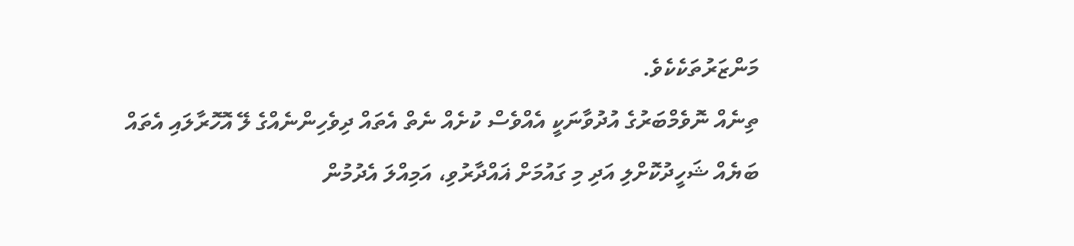މަންޒަރުތަކެކެވެ.
ތިނެއް ނޮވެމްބަރުގެ އުދުވާނަކީ އެއްވެސް ކުށެއް ނެތް އެތައް ދިވެހިންނެއްގެ ލޭ އޮހޮރާލައި އެތައް ބަޔެއް ޝަހީދުކޮށްލި އަދި މި ގައުމަށް ޣައްދާރުވި، އަމިއްލަ އެދުމުން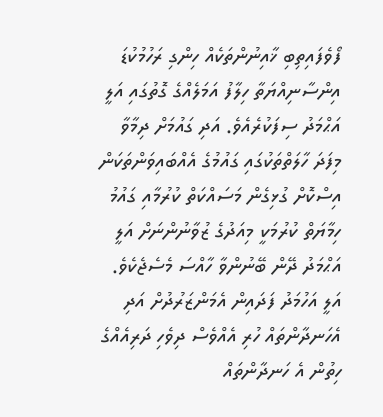ފޯވެފައިތިބި ޚާއިނުންތަކެއް ހިންގި ރަހުމުކުޑަ އިންސާނިއްޔަތާ ހިލާފު އަމަލެއްގެ ގޮތުގައި އަލީ އަޙްމަދު ސިފަކުރެއެވެ. އަދި ގައުމަށް ދިމާވާ މިފަދަ ހާލަތްތަކުގައި ގައުމުގެ އެއްބައިވަންތަކަން އިސްކޮށް ގުޅިގެން މަސައްކަތް ކުރުމާއި ގައުމު ހިމާޔަތް ކުރުމަކީ މިއަދުގެ ޒުވާނުންނަށް އަލީ އަޙްމަދު ދޭން ބޭނުންވާ ހާއްސަ މެސެޖެކެވެ.
އަލީ އަހުމަދު ފަދައިން އެމަންޒަރުދުށް އަދި އެހަނދާންތައް ހުރި އެއްވެސް ދިވެހި ދަރިއެއްގެ ހިތުން އެ ހަނދާންތައް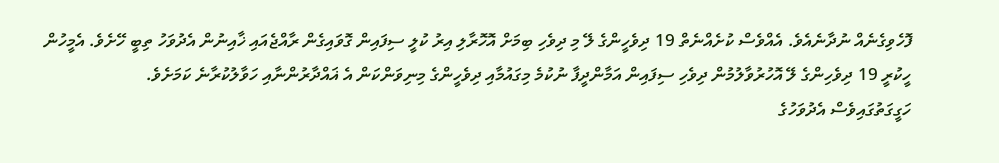ފޮހެވިގެނެއް ނުދާނެއެވެ. އެއްވެސް ކުށެއްނެތް 19 ދިވެހީންގެ ލޭ މި ދިވެހި ބިމަށް އޮހޮރާލި އިރު ކުލީ ސިފައިން ގޮވައިގެން ރާއްޖެއައި ޚާއިނުން އެދުވަހު ތިބީ ހޭށެވެ. އެމީހުން ހީކުރީ 19 ދިވެހިންގެ ލޭ އޮހުރުވާލުމުން ދިވެހި ސިފައިން އަމާންދީފާ ނުކުމެ މިގައުމާއި ދިވެހީންގެ މިނިވަންކަން އެ ޣައްދާރުންނާއި ހަވާލުކުރާނެ ކަމަށެވެ.
ހަގީގަތުގައިވެސް އެދުވަހުގެ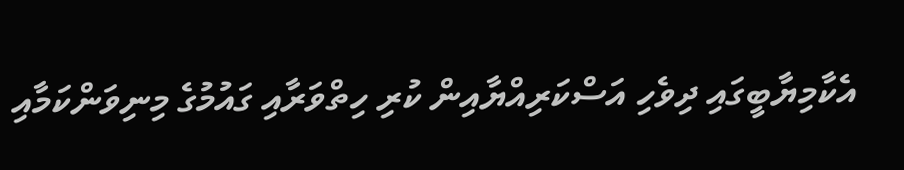އެކާމިޔާބީގައި ދިވެހި އަސްކަރިއްޔާއިން ކުރި ހިތްވަރާއި ގައުމުގެ މިނިވަންކަމާއި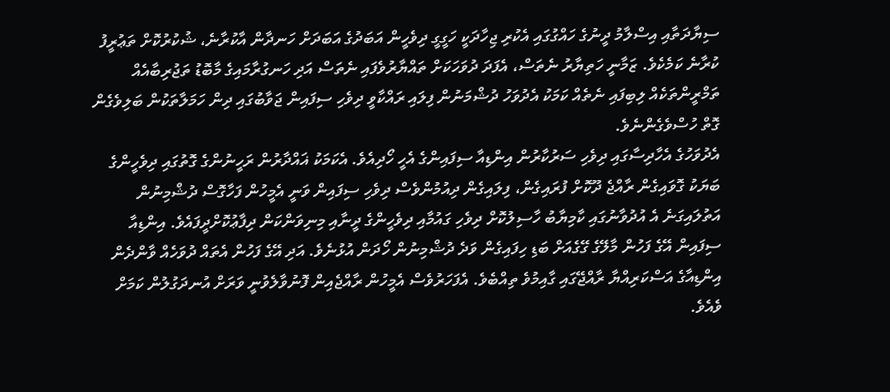ސިޔާދަތާއި އިސްލާމު ދީނުގެ ހައްގުގައި އެކުރި ޖިހާދަކީ ހަގީގީ ދިވެހީން އަބަދުގެ އަބަދަށް ހަނދާން އާކުރާނެ، ޝުކުރުކޮށް ތަޢުރީފު ކުރާނެ ކަމެކެވެ. ޒަމާނީ ހަތިޔާރު ނެތަސް، އެފަދަ ދުވަހަކަށް ތައްޔާރުވެފައި ނެތަސް އަދި ހަނގުރާމައިގެ މާބޮޑު ތަޖުރިބާއެއް ތަމްރީންތަކެއް ލިބިފައި ނެތެއް ކަމަކު އެދުވަހު ދުޝްމަނުން ފިލައި ރައްކާވީ ދިވެހި ސިފައިން ޖަވާބުގައި ދިން ހަމަލާތަކުން ބަލިވެގެން ގޮތް ހުސްވެގެންނެވެ.
އެދުވަހުގެ އެހާދިސާގައި ދިވެހި ސަރުކާރުން އިންޑިއާ ސިފައިންގެ އެހީ ހޯދިއެވެ. އެކަމަކު ޣައްދާރުން ރަހީނުންގެ ގޮތުގައި ދިވެހީންގެ ބަޔަކު ގޮވައިގެން ރާއްޖެ ދޫކޮށް ފުރައިގެން، ފިލައިގެން ދިއުމުންވެސް ދިވެހި ސިފައިން ވަނީ އެމީހުން ފަހާގޮސް ދުޝްމިނުން އަތުލައިގަނެ އެ އުދުވާނުގައި ކާމިޔާބު ހާސިލުކޮށް ދިވެހި ގައުމާއި ދިވެހީންގެ ދީނާއި މިނިވަންކަން ދިފާޢުކޮށްދީފައެވެ. އިންޑިއާ ސިފައިން އޭގެ ފަހުން މާލޭގެ ގޭގެއަށް ބަޑި ހިފައިގެން ވަދެ ދުޝްމިނުން ހޯދަން އުޅުނެވެ. އަދި އޭގެ ފަހުން އެތައް ދުވަހެއް ވާންދެން އިންޑިއާގެ އަސްކަރިއްޔާ ރާއްޖޭގައި ގާއިމުވެ ތިއްބެވެ. އެފަހަރުވެސް އެމީހުން ރާއްޖެއިން ފޮނުވާލެވުނީ ވަރަށް އުނދަގުލުން ކަމަށް ވެއެވެ.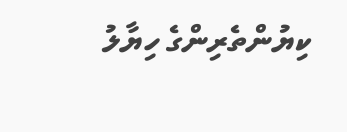ކިޔުންތެރިންގެ ހިޔާލު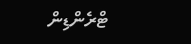ޓްރެންޑިން